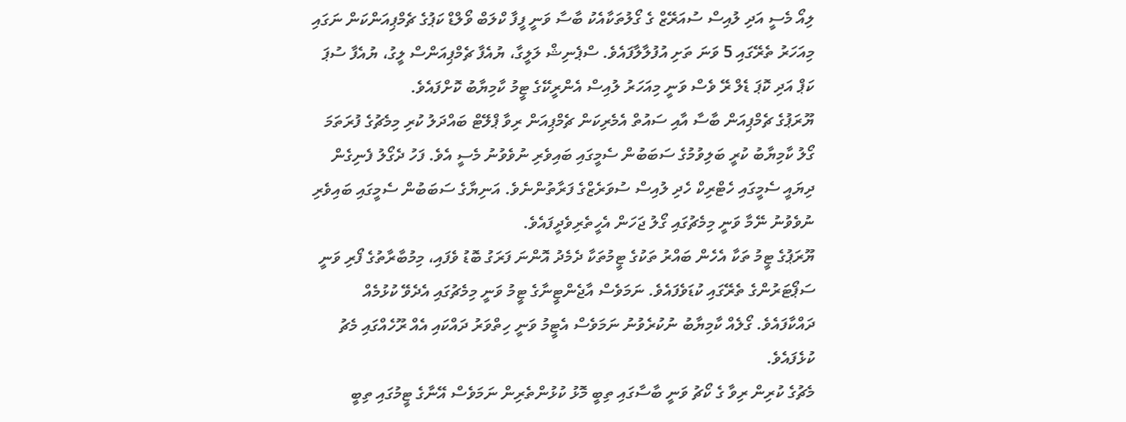ލިއޯ މެސީ އަދި ލުއިސް ސުއަރޭޒް ގެ ގޯލުތަކާއެކު ބާސާ ވަނީ ފީފާ ކްލަބް ވޯލްޑް ކަޕުގެ ޗެމްޕިއަންކަން ނަގައި މިއަހަރު ތެރޭގައި 5 ވަނަ ތަށި އުފުލާލާފައެވެ. ސްޕެނިޝް ލަލީގާ، ޔުއެފާ ޗެމްޕިއަންސް ލީގު، ޔުއެފާ ސުޕަ ކަޕް އަދި ކޮޕަ ޑެލް ރޭ ވެސް ވަނީ މިއަހަރު ލުއިސް އެންރީކޭގެ ޓީމު ކާމިޔާބު ކޮށްފައެވެ.
ޔޫރަޕުގެ ޗެމްޕިއަން ބާސާ އާއި ސައުތް އެމެރިކަން ޗެމްޕިއަން ރިވާ ޕްލޭޓް ބައްދަލު ކުރި މިމެޗުގެ ފުރަތަމަ ގޯލު ކާމިޔާބު ކުރީ ބަލިވުމުގެ ސަބަބުން ސެމީގައި ބައިވެރި ނުވެވުނު މެސީ އެވެ. ފަހު ދެގޯލު ފެނިގެން ދިޔައީ ސެމީގައި ހެޓްރިކް ހެދި ލުއިސް ސުވަރެޒްގެ ފަރާތުންނެވެ. އަނިޔާގެ ސަބަބުން ސެމީގައި ބައިވެރި ނުވެވުނު ނޭމާ ވަނީ މިމެޗުގައި ގޯލު ޖަހަން އެހީތެރިވެދީފައެވެ.
ޔޫރަޕުގެ ޓީމު ތަކާ އެހެން ބައްރު ތަކުގެ ޓީމުތަކާ ދެމެދު އޮންނަ ފަރަގު ބޮޑު ވެފައި، މިމުބާރާތުގެ ފޯރި ވަނީ ސަޕޯޓަރުންގެ ތެރޭގައި ކުޑަވެފައެވެ. ނަމަވެސް އާޖެންޓީނާގެ ޓީމު ވަނީ މިމެޗުގައި އެދެވޭ ކުޅުމެއް ދައްކާފައެވެ. ގޯލެއް ކާމިޔާބު ނުކުރެވުނު ނަމަވެސް އެޓީމު ވަނީ ހިތްވަރު ދައްކައި އެއް ރޫހެއްގައި މެޗު ކުޅެފައެވެ.
މެޗުގެ ކުރިން ރިވާ ގެ ކޯޗު ވަނީ ބާސާގައި ތިބީ މޮޅު ކުޅުންތެރިން ނަމަވެސް އޭނާގެ ޓީމުގައި ތިބީ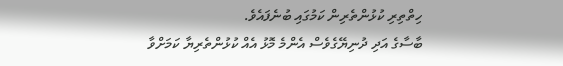ހިތްތިރި ކުޅުންތެރިން ކަމުގައި ބުނެފައެވެ.
ބާސާގެ އަދި ދުނިޔޭގެވެސް އެންމެ މޮޅު އެއް ކުޅުންތެރިޔާ ކަމަށްވާ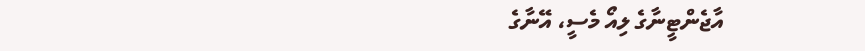އާޖެންޓީނާގެ ލިއޯ މެސީ، އޭނާގެ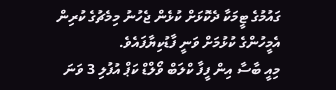ގައުމުގެ ޓީމަކާ ދެކޮޅަށް ކުޅެން ޖެހުނު މިމެޗުގެ ކުރިން އެމީހުންގެ ކުޅުމަށް ވަނީ ފާޑުކިޔާފައެވެ.
މިއީ ބާސާ އިން ފީފާ ކްލަބް ވޯލްޑް ކަޕް އުފުލި 3 ވަނަ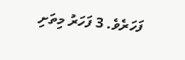ފަހަރެވެ. 3 ފަހަރު މިތަށި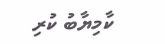ކާމިޔާބު ކުރި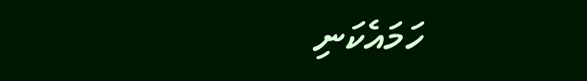ހަމައެކަނި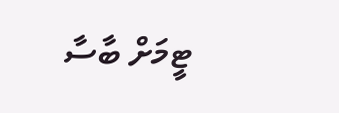ޓީމަށް ބާސާ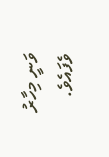ވަނީ މިހާރު ވެފައެވެ.